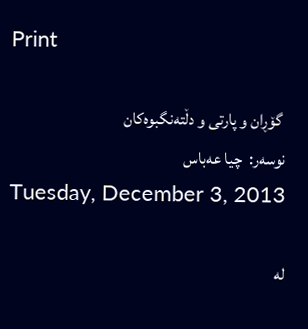Print

 گۆڕان و پارتی و دڵته‌نگبوه‌کان
نوسه‌ر:  چیا عه‌باس
Tuesday, December 3, 2013

له‌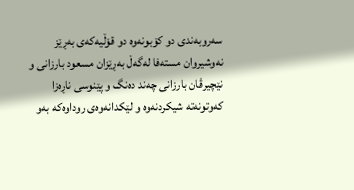سه‌روبه‌ندی دو کۆبونه‌وه‌ دو قۆڵیه‌که‌ی به‌ڕێز نه‌وشیروان مسته‌فا له‌گه‌ڵ به‌ڕێزان مسعود بارزانی و نێچیرڤان بارزانی چه‌ند ده‌نگ و پێنوسی ناڕه‌زا که‌وتونه‌ته‌‌ شیکردنه‌وه‌ و لێکدانه‌وه‌ی روداوه‌که‌ به‌و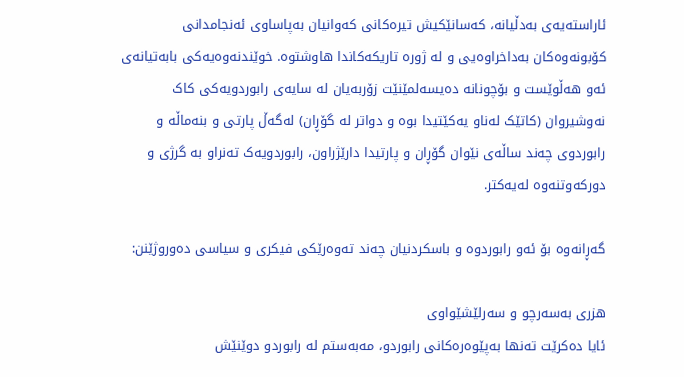ئاراسته‌یه‌ی به‌دڵیانه‌، که‌سانێکیش تیره‌کانی که‌وانیان به‌پاساوی ئه‌نجامدانی  کۆبونه‌وه‌کان به‌داخراوه‌یی و له‌ ژوره‌ تاریکه‌کاندا هاوشتوه. خوێندنه‌وه‌یه‌کی بابه‌تیانه‌ی ئه‌و هه‌ڵوێست و بۆچونانه‌ ده‌یسه‌لمێنێت زۆربه‌یان‌ له‌ سایه‌ی رابوردویه‌کی کاک نه‌وشیروان (کاتێک له‌ناو یه‌کێتیدا بوه‌ و دواتر له‌ گۆڕان) له‌گه‌ڵ پارتی و بنه‌ماڵه‌ و رابوردوی چه‌ند ساڵه‌ی نێوان گۆڕان و پارتیدا دارێژراون‌، رابوردویه‌ک ته‌نراو به‌ گرژی و دورکه‌وتنه‌وه‌ له‌‌یه‌کتر.

گەڕانه‌وه‌ بۆ ئه‌و رابوردوه‌‌ و باسکردنیان چه‌ند ته‌وه‌رێکی فیکری و سیاسی ده‌وروژێنن:

هزری به‌سه‌رچو و سه‌رلێشێواوی
ئایا ده‌کرێت ته‌نها به‌پێوه‌ره‌کانی رابوردو، مه‌به‌ستم له‌ رابوردو دوێنێش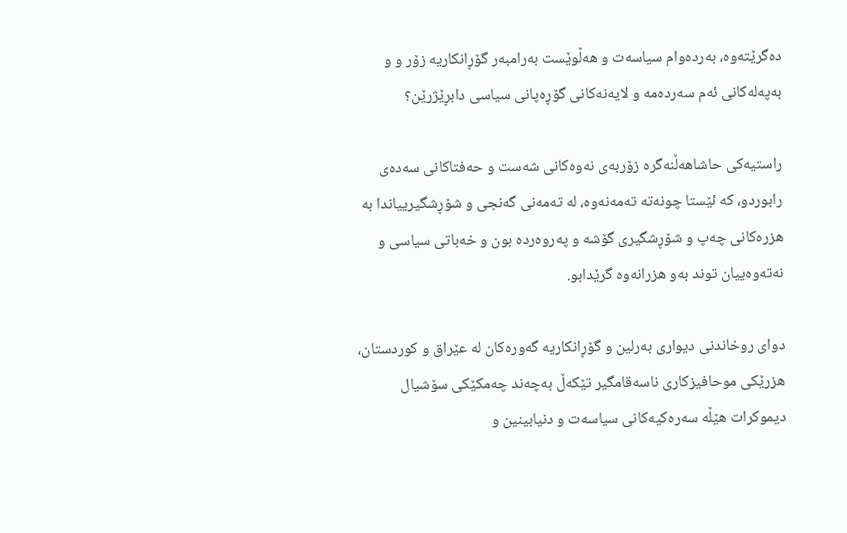ده‌گرێته‌وه‌، به‌رده‌وام سیاسه‌ت و هه‌ڵوێست به‌رامبه‌ر گۆڕانکاریه‌ زۆر و و به‌په‌له‌کانی ئه‌م سه‌رده‌مه‌ و لایه‌نه‌کانی گۆڕه‌پانی سیاسی دابڕێژرێن؟

راستیه‌کی حاشاهه‌ڵنه‌گره‌ زۆربه‌ی نه‌وه‌کانی شه‌ست و حه‌فتاکانی سه‌ده‌ی رابوردو، که‌ ئێستا‌ چونه‌ته‌ ته‌مه‌نه‌وه، له‌ ته‌مه‌نی گه‌نجی و شۆڕشگیرییاندا به‌ هزره‌کانی چه‌پ و شۆڕشگیری گۆشه‌ و په‌روه‌رده‌ بون و خه‌باتی سیاسی و نه‌ته‌وه‌ییان توند به‌و هزرانه‌وه‌ گرێدابو.

دوای روخاندنی دیواری به‌رلین و گۆڕانکاریه‌ گه‌وره‌کان له‌ عێراق و کوردستان، هزرێکی موحافیزکاری ناسه‌قامگیر تێکه‌ڵ به‌چه‌ند چه‌مکێکی سۆشیال دیموکرات‌ هێڵه‌ سه‌ره‌کیه‌کانی سیاسه‌ت و دنیابینین و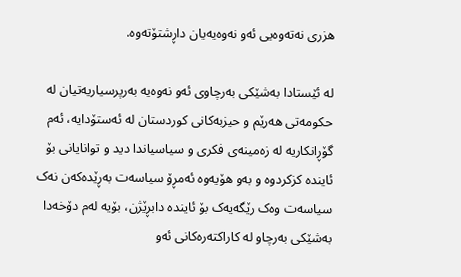هزری نه‌ته‌وه‌یی ئه‌و نه‌وه‌یه‌یان‌ داڕشتۆته‌وه‌‌.

له‌ ئێستادا به‌شێکی به‌رچاوی ئه‌و نه‌وه‌یه‌ به‌رپرسیاریه‌تیان له‌ حکومه‌تی هه‌رێم و حیزبه‌کانی کوردستان له‌ ئه‌ستۆدایه‌‌، ئه‌م گۆڕانکاریه‌ له‌ زه‌مینه‌ی فکری و سیاسیاندا دید و توانایانی بۆ ئاینده‌ کزکردوه‌ و به‌و هۆیه‌وه‌‌‌ ئه‌مڕۆ سیاسه‌ت به‌ڕێده‌که‌ن نه‌ک سیاسه‌ت وه‌ک رێگه‌یه‌ک بۆ ئاینده‌ دابڕێژن، بۆیه‌ له‌م دۆخه‌دا به‌شێکی به‌رچاو له‌ کاراکته‌ره‌کانی ئه‌و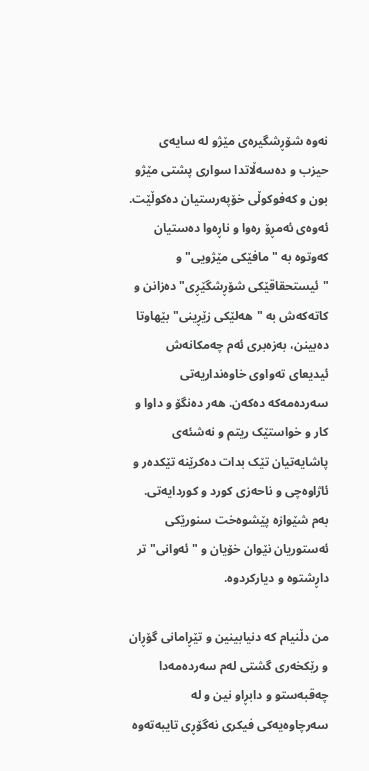نه‌وه‌ شۆڕشگیره‌ی مێژو له‌ سایه‌ی حیزب و ده‌سه‌ڵاتدا سواری پشتی مێژو‌ بون و که‌فوکوڵی خۆپه‌رستیان ده‌کوڵێت. ئه‌وه‌ی ئه‌مڕۆ ره‌وا و ناڕه‌وا ده‌ستیان که‌وتوه‌ به "مافێکی مێژویی" و "ئیستحقاقێکی شۆ‌ڕشگێڕی" ده‌زانن و کاته‌که‌ش به‌ "هه‌لێکی زێڕینی" بێهاوتا ده‌بینن، به‌زه‌بری ئه‌م چه‌مکانه‌ش‌ ئیدیعای ته‌واوی خاوه‌نداریه‌تی سه‌رده‌مه‌که‌ ده‌که‌ن. هه‌ر ده‌نگۆ و داوا و کار و خواستێک ریتم و نه‌شئه‌ی پاشایه‌تیان تێک بدات ده‌کرێنه‌ تێکده‌ر و ئاژاوه‌چی و ناحه‌زی کورد و کوردایه‌تی. به‌م شێوازه‌ پێشوه‌خت سنورێکی ئه‌ستوریان نێوان خۆیان و "ئه‌وانی" تر داڕشتوه‌ و‌ دیارکردوه‌.

من دڵنیام که‌‌ دنیابینین و تێڕامانی گۆڕان و رێکخه‌ری گشتی له‌م سه‌رده‌مه‌دا چه‌قبه‌ستو و دابڕاو نین و له‌ سه‌رچاوه‌یه‌کی فیکری نه‌گۆڕی تایبه‌ته‌وه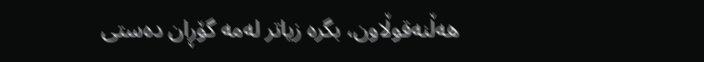هه‌ڵنه‌قوڵاون، بگره‌ زیاتر له‌مه‌ گۆڕان ده‌ستی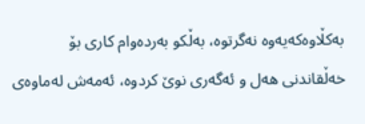به‌كڵاوه‌که‌یه‌وه‌‌ نه‌گرتوه، به‌ڵکو به‌رده‌وام کاری بۆ خه‌ڵقاندنی هه‌ل و ئه‌گه‌ری نوێ کردوه، ئه‌مه‌ش له‌ماوه‌ی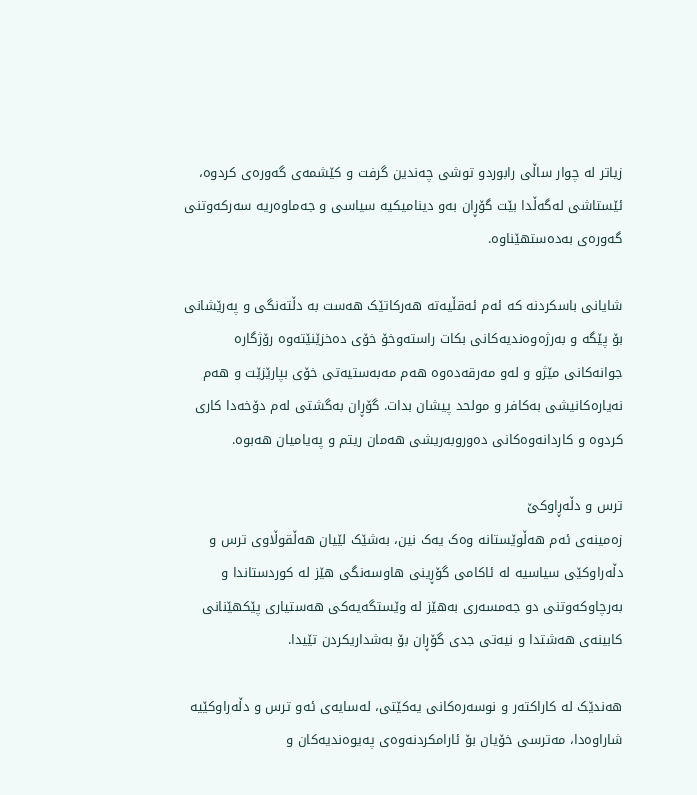زیاتر له‌ چوار ساڵی رابوردو توشی چه‌ندین گرفت و کێشمه‌ی گه‌وره‌ی کردوه، ئێستاشی له‌گه‌ڵدا بێت گۆڕان به‌و دینامیکیه‌ سیاسی و جه‌ماوه‌ریه‌ سه‌رکه‌وتنی گه‌وره‌ی به‌ده‌ستهێناوه‌‌‌.

شایانی باسکردنه‌ که‌ ئه‌م ئەقڵیه‌ته‌ هه‌رکاتێک هه‌ست به‌ دڵته‌نگی‌ و په‌رێشانی بۆ پێگه‌ و به‌رژه‌وه‌ندیه‌کانی بکات راسته‌وخۆ خۆی ده‌خزێنێته‌وه‌ رۆژگاره‌ جوانه‌کانی مێژو و له‌و مه‌رقه‌ده‌وه هه‌م مه‌به‌ستیه‌تی خۆی بپارێزێت و هه‌م نه‌یاره‌کانیشی به‌کافر و مولحد پیشان بدات. گۆڕان به‌گشتی له‌م دۆخه‌دا‌ کاری کردوه‌ و کاردانه‌وه‌کانی ده‌وروبه‌ریشی ‌هه‌مان ریتم و په‌یامیان هه‌بوه‌.

ترس و دڵه‌ڕاوکێ‌
زه‌مینه‌ی ئه‌م هه‌ڵوێستانه‌ وه‌ک یه‌ک نین، به‌شێک لێیان هه‌ڵقوڵاوی ترس و دڵه‌راوکێی سیاسیه‌ له‌ ئاکامی گۆڕینی هاوسه‌نگی هێز له‌ کوردستاندا و به‌رچاوکه‌وتنی دو جه‌مسه‌ری به‌هێز له‌ وێستگه‌یه‌کی هه‌ستیاری پێکهێنانی کابینه‌ی هه‌شتدا و نیه‌تی جدی گۆڕان بۆ به‌شداریکردن تێیدا.

هه‌ندێک له‌ کاراکته‌ر و نوسه‌ره‌کانی یه‌کێتی، له‌سایه‌ی ئه‌‌و ترس و دڵه‌راوکێیه‌ شاراوه‌دا، مه‌ترسی خۆیان بۆ ئارامکردنه‌وه‌ی په‌یوه‌ندیه‌کان و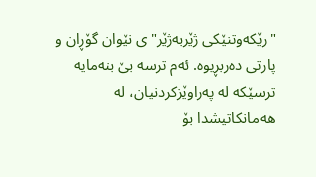"رێکه‌وتنێکی ژێربه‌ژێر"ی نێوان گۆڕان و پارتی ده‌ربڕیوه‌. ئه‌م ترسه‌ بێ بنه‌مایه‌ ترسێکه‌ له‌ په‌راوێزکردنیان‌، له‌ هه‌مانکاتیشدا بۆ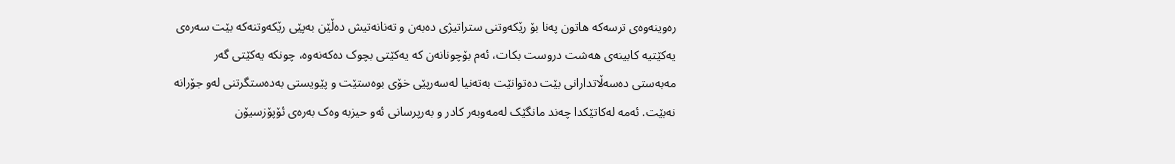ره‌وینه‌وه‌ی ترسه‌که‌ هاتون په‌نا بۆ رێکه‌وتنی ستراتیژی‌ ده‌به‌ن و ته‌نانه‌تیش ده‌ڵێن به‌پێی رێکه‌وتنه‌که‌ بێت سه‌ره‌ی یه‌کێتیه‌ کابینه‌ی هه‌شت دروست بکات، ئه‌م بۆچونانه‌ن که‌ یه‌كێتی بچوک ده‌که‌نه‌وه‌، چونکه‌ یه‌كێتی گه‌ر مه‌به‌ستی ده‌سه‌ڵاتدارانی بێت ده‌توانێت به‌ته‌نیا له‌سه‌رپێی خۆی بوه‌ستێت و پێویستی به‌ده‌ستگرتنی له‌و جۆرانه‌ نه‌بێت. ئه‌مه‌ له‌کاتێکدا چه‌ند مانگێک له‌مه‌وبه‌ر کادر و به‌رپرسانی ئه‌و حیزبه‌ وه‌ک به‌ره‌ی ئۆپۆزسیۆن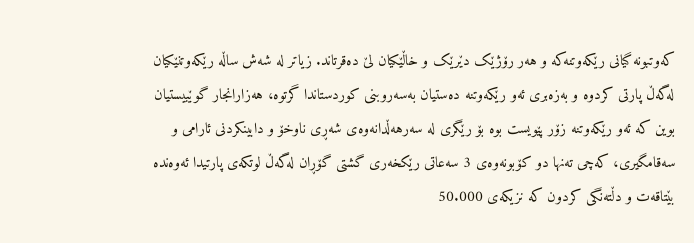که‌و‌تبونه‌ گیانی رێکه‌وتنه‌که‌ و هه‌ر رۆژێک دێرێک و خاڵێکیان لێ ده‌قرتاند. زیاتر له‌ شه‌ش ساڵه‌ رێکه‌وتنێکیان له‌گه‌ڵ پارتی کردوه‌ و به‌زه‌بری ئه‌و رێکه‌وتنه‌ ده‌ستیان به‌سه‌روبنی کوردستاندا گرتوه‌، هه‌زارانجار گوێبیستیان بوین که‌ ئه‌و ر‌ێکه‌وتنه‌ زۆر پێویست بوه‌ بۆ رێگری له‌ سه‌رهه‌ڵدانه‌وه‌ی شه‌ڕی ناوخۆ و دابینکردنی ئارامی و سه‌قامگیری، که‌چی ته‌نها دو کۆبونه‌وه‌ی 3 سه‌عاتی رێکخه‌ری گشتی گۆڕان له‌گه‌ڵ لوتکه‌ی پارتیدا ئه‌وه‌نده‌ بێتاقه‌ت و دڵته‌نگی کردون که‌ نزیکه‌ی 50.000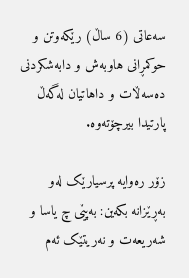سه‌عاتی (6 ساڵ) رێکه‌وتن و حوکمڕانی هاوبه‌ش و دابه‌شکردنی ده‌سه‌ڵات و داهاتیان له‌گه‌ڵ پارتیدا بیرچۆته‌وه‌.

زۆر ره‌وایه‌ پرسیارێک له‌و به‌ڕێزانه‌ بکه‌ین: به‌پێی چ یاسا و شه‌ریعه‌ت و نه‌ریتێک ئه‌م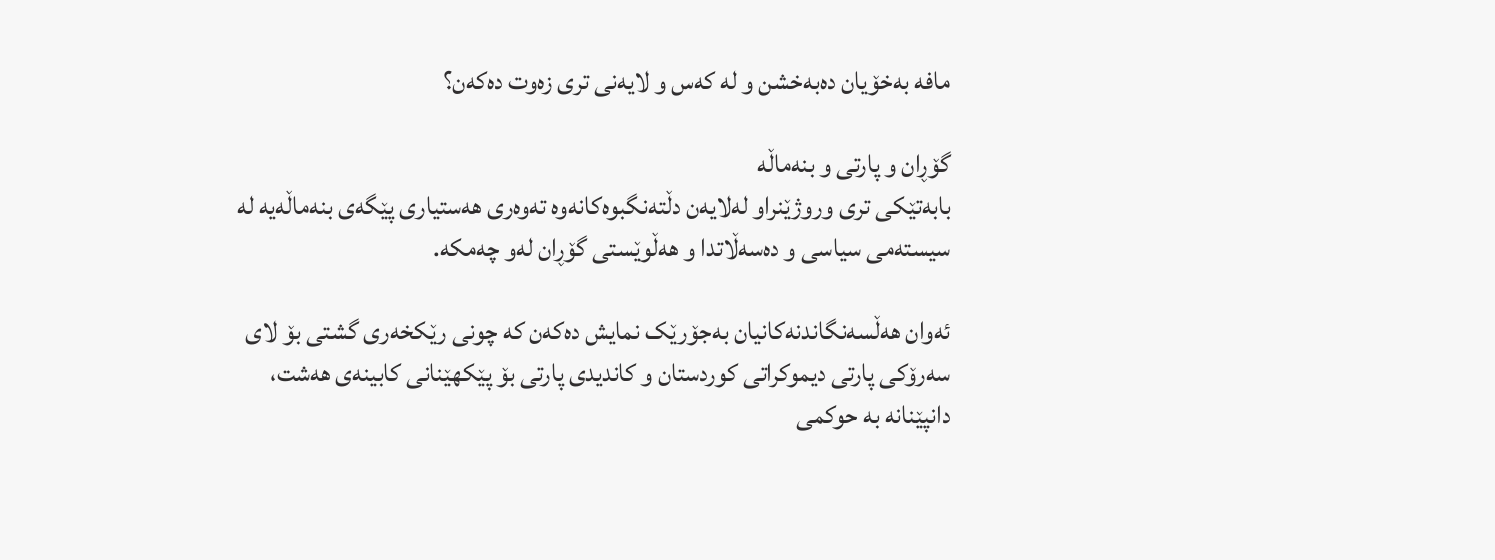مافه‌ به‌خۆیان ده‌به‌خشن و له‌ که‌س و لایه‌نی تری زه‌و‌ت ده‌که‌ن؟

گۆڕان و پارتی و بنه‌ماڵه‌
بابه‌تێکی تری وروژێنراو له‌لایه‌ن دڵته‌نگبوه‌کانه‌وه‌ ته‌وه‌ری هه‌ستیاری پێگه‌ی بنه‌ماڵه‌یه‌‌ له‌‌ سیسته‌می سیاسی و ده‌سه‌ڵاتدا و هه‌ڵوێستی گۆڕان له‌و چه‌مکه‌.

ئه‌وان هه‌ڵسه‌نگاندنه‌کانیان به‌جۆرێک نمایش ده‌که‌ن که‌ چونی رێکخه‌ری گشتی بۆ لای سه‌رۆکی پارتی دیموکراتی کوردستان و کاندیدی پارتی بۆ پێکهێنانی کابینه‌ی هه‌شت، دانپێنانه‌ به‌ حوکمی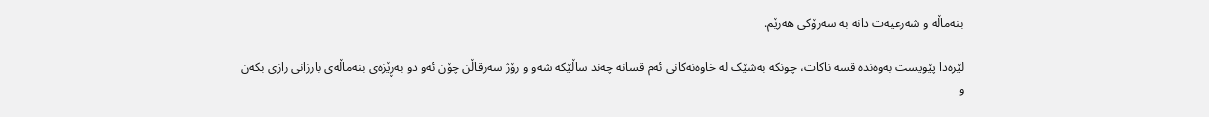بنه‌ماڵه‌ و شه‌رعیه‌ت دانه‌ به‌ سه‌رۆکی هه‌رێم.

لێره‌دا پێویست به‌وه‌نده‌ قسه ناکات، چونکه‌ به‌شێک له‌ خاوه‌نه‌کانی ئه‌م قسانه‌ چه‌ند ساڵێکه‌ شه‌و و رۆژ‌ سه‌رقاڵن چۆن ئه‌و دو‌ به‌ڕێزه‌ی بنه‌ماڵه‌ی بارزانی رازی بکه‌ن و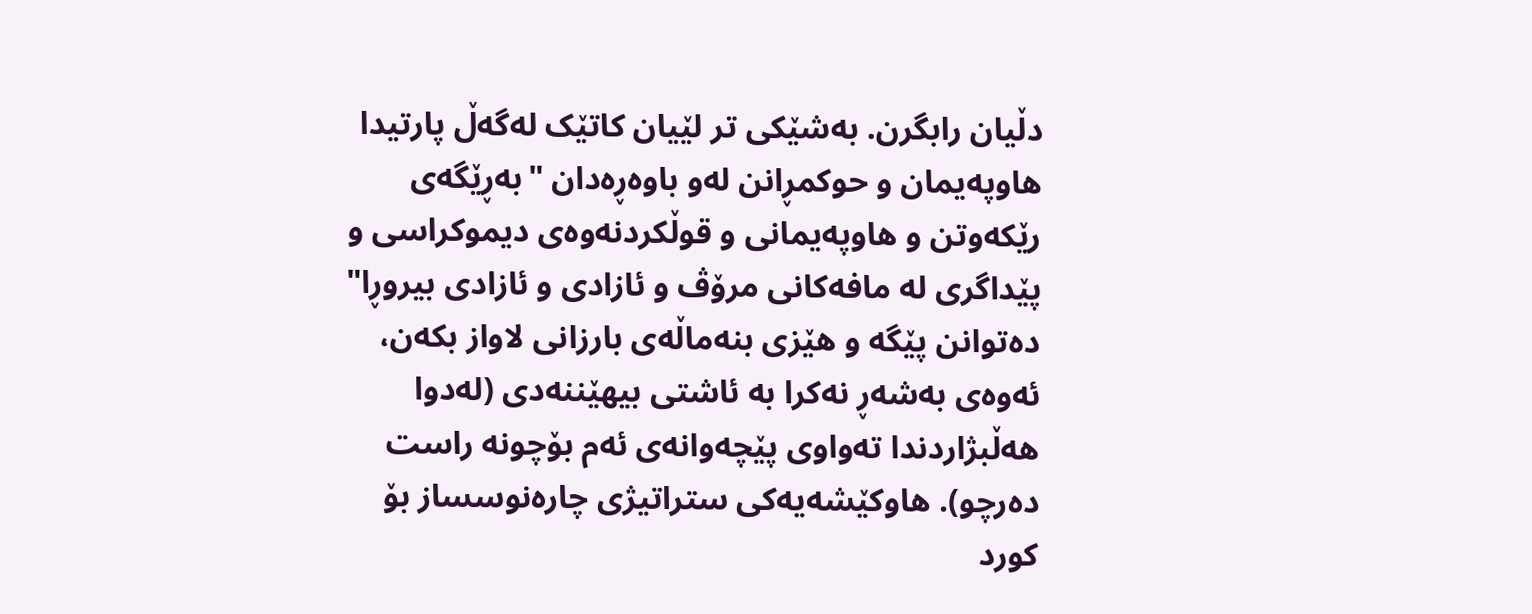دڵیان رابگرن. به‌شێکی تر لێیان کاتێک له‌گه‌ڵ پارتیدا هاوپه‌یمان و حوکمڕانن له‌و باوه‌ڕه‌دان "به‌ڕێگه‌ی رێکه‌وتن و هاوپه‌یمانی و قوڵکردنه‌وه‌ی دیموکراسی و پێداگری له‌ مافه‌کانی مرۆڤ و ئازادی و ئازادی بیروڕا" ده‌توانن پێگه‌ و هێزی بنه‌ماڵه‌ی بارزانی لاواز بکه‌ن، ئه‌وه‌ی به‌شه‌ڕ نه‌کرا به‌ ئاشتی بیهێننه‌دی (له‌دوا هه‌ڵبژاردندا ته‌واوی پێچه‌وانه‌ی ئه‌م بۆچونه‌ راست ده‌رچو). هاوکێشه‌یه‌کی ستراتیژی چاره‌نوسساز بۆ کورد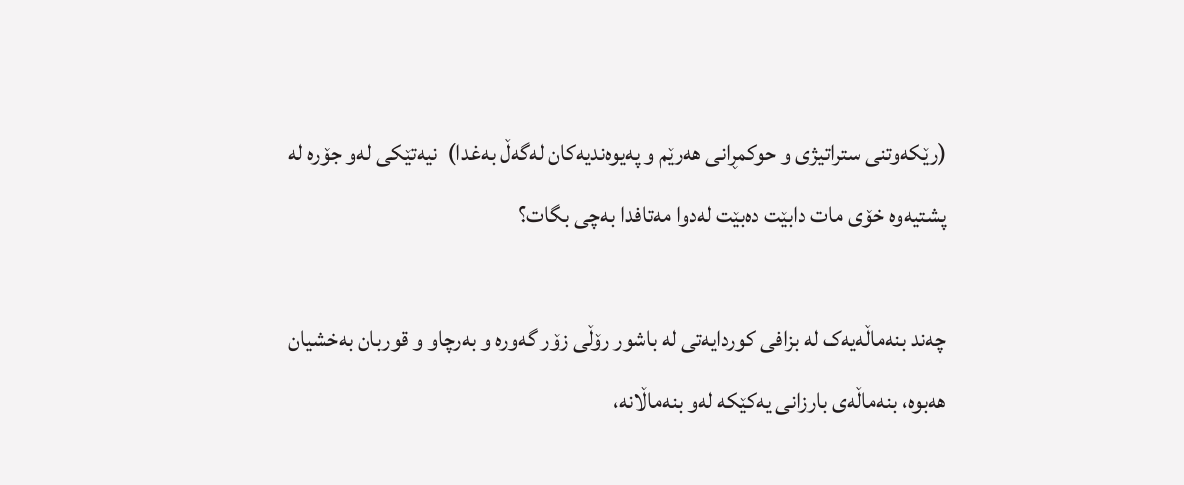(رێکه‌وتنی ستراتیژی و حوکمڕانی هه‌رێم و په‌یوه‌ندیه‌کان له‌گه‌ڵ به‌غدا)  نیه‌تێکی له‌و جۆره‌ له‌ پشتیه‌وه خۆی مات دابێت ده‌بێت له‌دوا مه‌تافدا به‌چی بگات؟

چه‌ند بنه‌ماڵه‌یه‌ک‌ له‌ بزافی کوردایه‌تی له‌ باشور رۆڵی زۆر گه‌وره‌ و به‌رچاو و قوربان به‌خشیان هه‌بوه‌، بنه‌ماڵه‌ی بارزانی یه‌کێکه‌ له‌و بنه‌ماڵانە،‌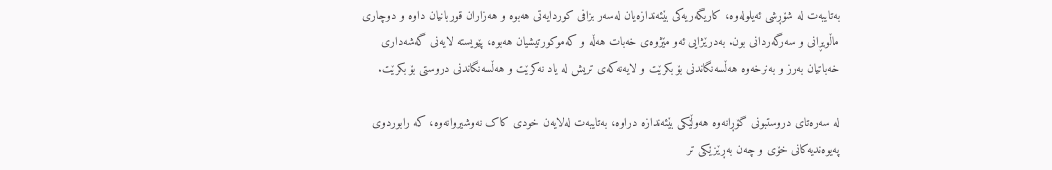به‌تایبه‌ت له‌ شۆڕشی ئه‌یلوله‌وه، کاریگه‌ریه‌کی بێئه‌ندازه‌یان له‌سه‌ر بزافی کوردایه‌تی هه‌بوه‌ و هه‌زاران قوربانیان داوه و دوچاری ماڵویڕانی و سه‌رگه‌ردانی بون. به‌درێژایی ئه‌و مێژوه‌ی خه‌بات هه‌‌ڵه‌ و که‌موکو‌رتیشیان هه‌بوه، پێویسته‌ لایه‌نی گه‌شه‌داری خه‌باتیان به‌رز و به‌نرخه‌وه‌ هه‌ڵسه‌نگاندنی بۆ بکرێت و لایه‌نه‌که‌ی‌ تریش له‌‌ یاد نه‌کرێت و هه‌ڵسه‌نگاندنی دروستی بۆ بکرێت.

له‌ سه‌ره‌تای دروستبونی گۆڕانه‌وه‌ هه‌وڵێکی‌ بێئه‌ندازه‌ دراوه‌، به‌تایبه‌ت له‌لایه‌ن خودی کاک نه‌وشیروانه‌وه‌، که‌ رابوردوی په‌یوه‌ندیه‌کانی خۆی و چه‌ن به‌ڕێزێکی تر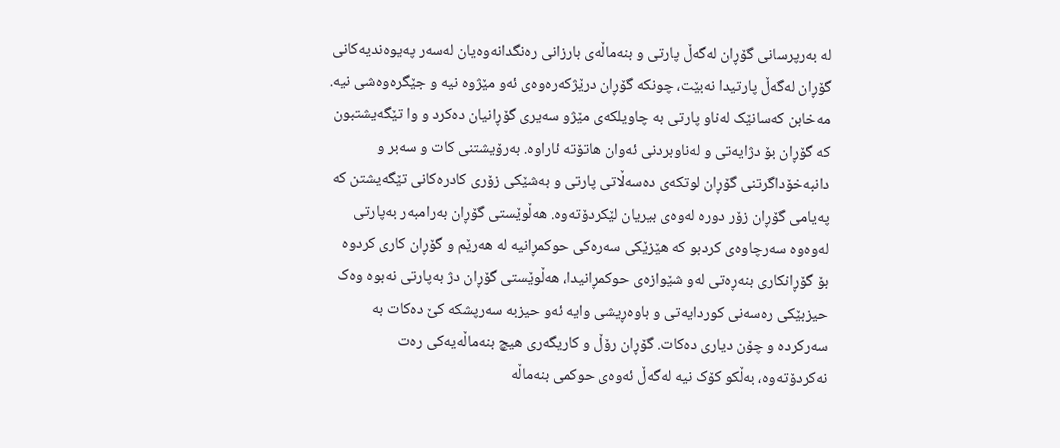له‌ به‌رپرسانی گۆڕان له‌گه‌ڵ پارتی و بنه‌ماڵه‌ی بارزانی ره‌نگدانه‌وه‌یان له‌سه‌ر په‌یوه‌ندیه‌کانی گۆڕان له‌گه‌ڵ پارتیدا نه‌بێت، چونکه‌ گۆڕان درێژکه‌ره‌وه‌ی ئه‌و مێژوه‌ نیه‌ و جێگره‌وه‌شی نیه. مه‌خابن که‌سانێک له‌ناو پارتی به‌ چاویلکه‌ی مێژو سه‌یری گۆڕانیان ده‌کرد و وا تێگه‌یشتبون که‌ گۆڕان بۆ دژایه‌تی و له‌ناوبردنی ئه‌وان هاتۆته‌ ئاراوه. به‌رۆیشتنی کات و سه‌بر و دانبه‌خۆداگرتنی گۆڕان لوتکه‌ی ده‌سه‌ڵاتی پارتی و به‌شێکی زۆری کادره‌کانی تێگه‌یشتن که‌ په‌یامی گۆڕان زۆر دوره‌ له‌وه‌ی بیریان لێکردۆته‌وه‌. هه‌ڵوێستی گۆڕان به‌رامبه‌ر به‌پارتی له‌وه‌وه‌ سه‌رچاوه‌ی کردبو که‌ هێزێکی سه‌ره‌کی حوکمڕانیه‌ له‌ هه‌رێم و گۆڕان کاری کردوه‌ بۆ گۆ‌ڕانکاری بنه‌ڕه‌تی له‌و شێوازه‌ی حوکمڕانیدا، هه‌ڵوێستی گۆڕان دژ به‌پارتی نه‌بوه‌ وه‌ک حیزبێکی ره‌سه‌نی کوردایه‌تی و باوه‌ڕیشی وایه‌ ئه‌و حیزبه‌ سه‌رپشکه‌ کێ ده‌کات به‌ سه‌رکرده‌ و چۆن دیاری ده‌کات. گۆڕان رۆڵ و کاریگه‌ری هیچ بنه‌ماڵه‌یه‌کی ره‌ت نه‌کردۆته‌وه‌، به‌ڵکو کۆک نیه‌ له‌گه‌ڵ ئه‌وه‌ی حوکمی بنه‌ماڵه‌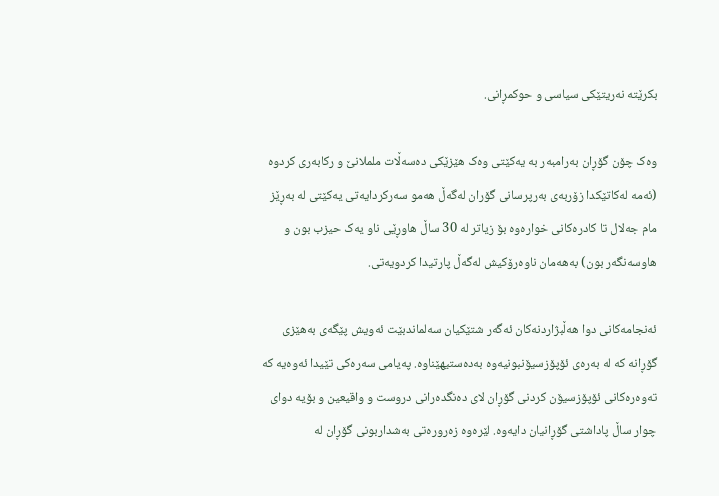بکرێته‌ نه‌ریتێکی سیاسی و حوکمڕانی.

وه‌ک چۆن گۆڕان به‌رامبه‌ر به‌ یه‌کێتی وه‌ک هێزێکی ده‌سه‌ڵات ململانێ و رکابه‌ری کردوه‌ (ئه‌مه‌ له‌کاتێکدا زۆربه‌ی به‌رپرسانی گۆران له‌گه‌ڵ هه‌مو سه‌رکردایه‌تی یه‌کێتی له‌ به‌ڕێز مام جەلال تا کادره‌کانی خواره‌وه بۆ زیاتر له‌ 30 ساڵ هاوڕێی ناو یه‌ک حیزب بون و هاوسه‌نگه‌ر بون) به‌هه‌مان ناوه‌رۆکیش له‌گه‌ڵ پارتیدا کردویه‌تی.

ئه‌نجامه‌کانی دوا هه‌ڵبژاردنه‌کان ئه‌گه‌ر شتێکیان سه‌لماندبێت ئه‌ویش پێگه‌ی به‌هێزی گۆڕانه که‌ له‌ به‌ره‌ی ئۆپۆزسیۆنبونیه‌وه‌ به‌ده‌ستیهێناوه‌. په‌یامی سه‌ره‌کی تێیدا ئه‌وه‌یه‌ که‌ ته‌وه‌ره‌کانی ئۆپۆزسیۆن کردنی گۆڕان لای ده‌نگده‌رانی دروست و واقیعین و بۆیه‌ دوای چوار ساڵ پاداشتی گۆڕانیان دایه‌وه‌. لێره‌وه‌ زه‌روره‌تی به‌شداربونی گۆڕان له‌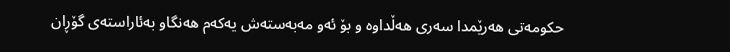حکومه‌تی هه‌رێمدا سه‌ری هه‌ڵداوه‌ و بۆ ئه‌و مه‌به‌سته‌ش یه‌که‌م هه‌نگاو به‌ئاراسته‌ی گۆڕان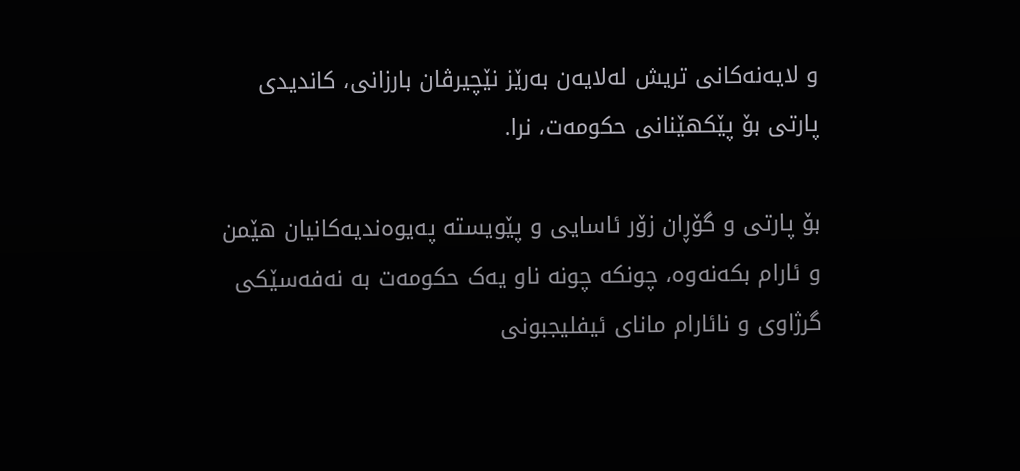و لایه‌نه‌کانی تریش له‌لایه‌ن به‌رێز نێچیرڤان بارزانی، کاندیدی پارتی بۆ پێکهێنانی حکومه‌ت، نرا.

بۆ پارتی و گۆڕان زۆر ئاسایی و پێویسته‌ په‌یوه‌ندیه‌کانیان هێمن و ئارام بکه‌نه‌وه‌‌‌، چونکه‌ چونه‌ ناو یه‌ک حکومه‌ت به‌ نه‌فه‌سێکی گرژاوی و نائارام مانای ئیفلیجبونی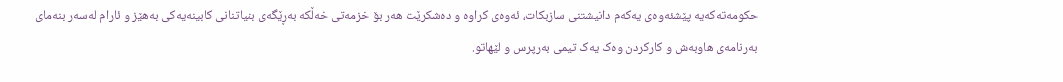حکومه‌ته‌که‌یه‌‌ پێشئه‌‌وه‌ی یه‌که‌م دانیشتنی سازبکات، ئه‌وه‌ی کراوه‌ و ده‌شکرێت هه‌ر بۆ خزمه‌تی خه‌ڵکه‌ به‌ڕێگه‌ی بنیاتنانی کابینه‌یه‌کی به‌هێز و ئارام له‌سه‌ر بنه‌مای به‌رنامه‌ی هاوبه‌ش و کارکردن وه‌ک یه‌ک تیمی به‌رپرس و لێهاتو.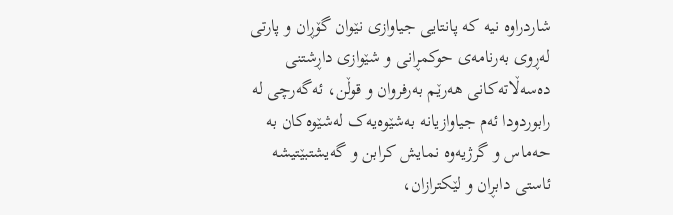شاردراوه‌ نیه‌ که‌ پانتایی جیاوازی نێوان گۆڕان و پارتی له‌ڕوی به‌رنامه‌ی حوکمڕانی و شێوازی داڕشتنی ده‌سه‌ڵاته‌کانی هه‌رێم به‌رفروان و قوڵن، ئه‌گه‌رچی له‌ رابوردودا ئه‌م جیاوازیانه‌ به‌شێوه‌یه‌ک له‌شێوه‌کان به‌ حەماس و گرژیه‌وه‌ نمایش کرابن و گه‌یشتبێتیشه‌ ئاستی دابڕان و لێکترازان،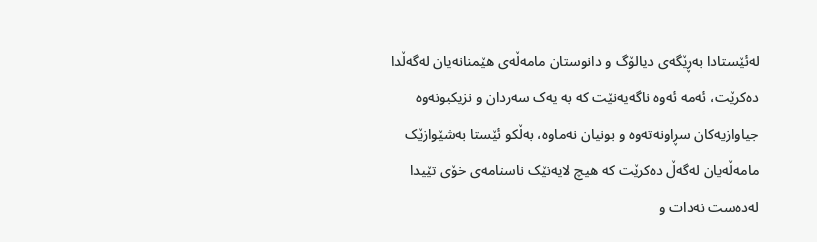له‌ئێستادا به‌ڕێگه‌ی دیالۆگ و دانوستان مامه‌ڵه‌ی هێمنانه‌یان له‌گه‌ڵدا ده‌کرێت، ئه‌مه‌ ئه‌وه‌ ناگه‌یه‌نێت که‌ به‌ یه‌ک سه‌ردان و نزیکبونه‌وه‌ جیاوازیه‌کان سڕاونه‌ته‌وه‌ و بونیان نه‌ماوه‌، به‌ڵکو ئێستا به‌شێوازێک مامه‌ڵه‌یان له‌گه‌ڵ ده‌کرێت که‌ هیچ لایه‌نێک ناسنامه‌ی خۆی تێیدا له‌ده‌ست نه‌دات و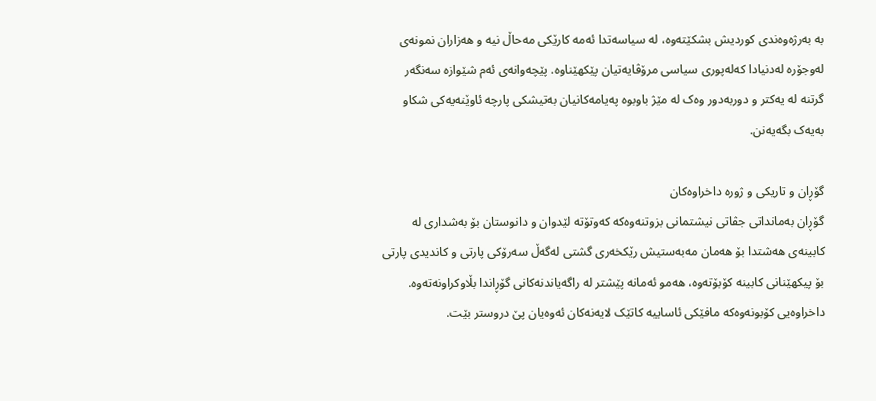به ‌به‌رژه‌وه‌ندی کوردیش بشکێته‌وه‌، له‌ سیاسه‌تدا ئه‌مه‌ کارێکی مه‌حاڵ نیه‌ و هه‌زاران نمونه‌ی له‌وجۆره‌ له‌دنیادا که‌له‌پو‌ری سیاسی مرۆڤایه‌تیان پێکهێناوه‌. پێچه‌وانه‌ی ئه‌م شێوازه‌‌ سه‌نگه‌ر گرتنه‌ له‌ یه‌کتر و دوربه‌دور وه‌ک له‌ مێژ باوبوه‌ په‌یامه‌کانیان به‌تیشکی پارچه‌ ئاوێنه‌یه‌کی شکاو به‌یه‌ک بگه‌یه‌نن.

گۆڕان و تاریکی و ژوره‌ داخراوه‌کان
گۆڕان به‌مانداتی جڤاتی نیشتمانی بزوتنه‌وه‌که که‌وتۆته‌ لێدوان و دانوستان بۆ به‌شداری له‌ کابینه‌ی هه‌شتدا بۆ هه‌مان مه‌به‌ستیش رێکخه‌ری گشتی له‌گه‌ڵ سه‌رۆکی پارتی و کاندیدی پارتی بۆ پیکهێنانی کابینه‌ کۆبۆته‌وه‌، هه‌مو ئه‌مانه‌ پێشتر له‌ راگه‌یاندنه‌کانی گۆڕاندا بڵاوکراونه‌ته‌وه‌. داخراوه‌یی کۆبونه‌وه‌که‌ مافێکی ئاساییه‌ کاتێک لایه‌نه‌کان ئه‌وه‌یان پێ درو‌ستر بێت.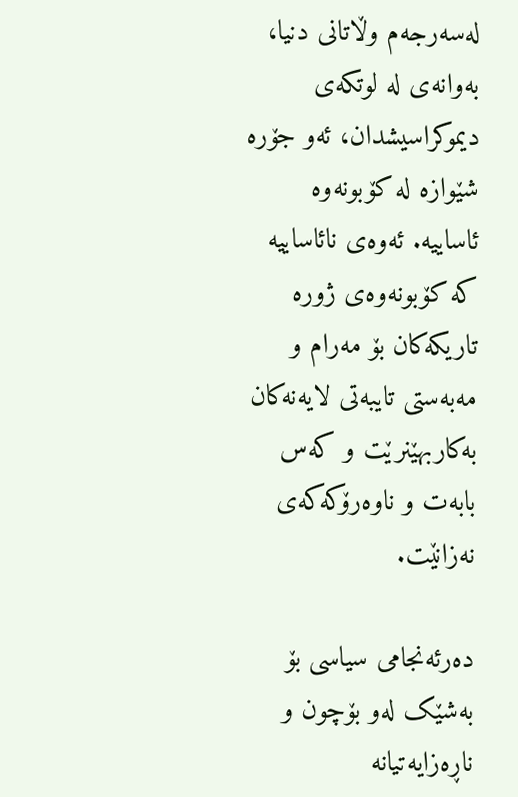له‌سه‌رجه‌م وڵاتانی دنیا، به‌وانه‌ی له‌ لوتکه‌ی دیموکراسیشدان، ئه‌و جۆره‌ شێوازه‌ له‌ کۆبونه‌وه‌ ئاساییه‌. ئه‌وه‌ی نائاساییه‌ که‌ کۆبونه‌وه‌ی ژوره‌ تاریکه‌کان بۆ مه‌رام و مه‌به‌ستی تایبه‌تی لایه‌نه‌کان به‌کاربهێنرێت و که‌س بابه‌ت و ناوه‌رۆکه‌که‌ی نه‌زانێت.

ده‌رئه‌نجامی‌ سیاسی بۆ به‌شێک له‌و بۆچون و ناڕه‌زایه‌تیانه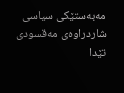مه‌به‌ستێکی سیاسی شاردراوه‌ی مه‌قسودی تێدا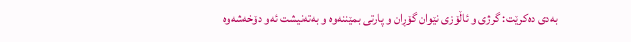به‌دی ده‌کرێت: گرژی و ئاڵۆزی نێوان گۆڕان و پارتی بمێننه‌وه‌ و به‌ته‌نیشت ئه‌و دۆخه‌شه‌‌وه‌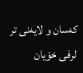که‌سان و لایه‌نی تر لرفی خۆیان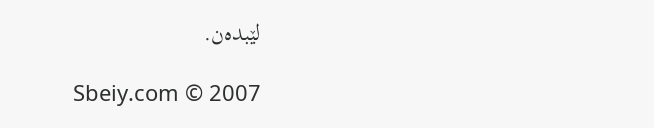لێبده‌ن.

Sbeiy.com © 2007